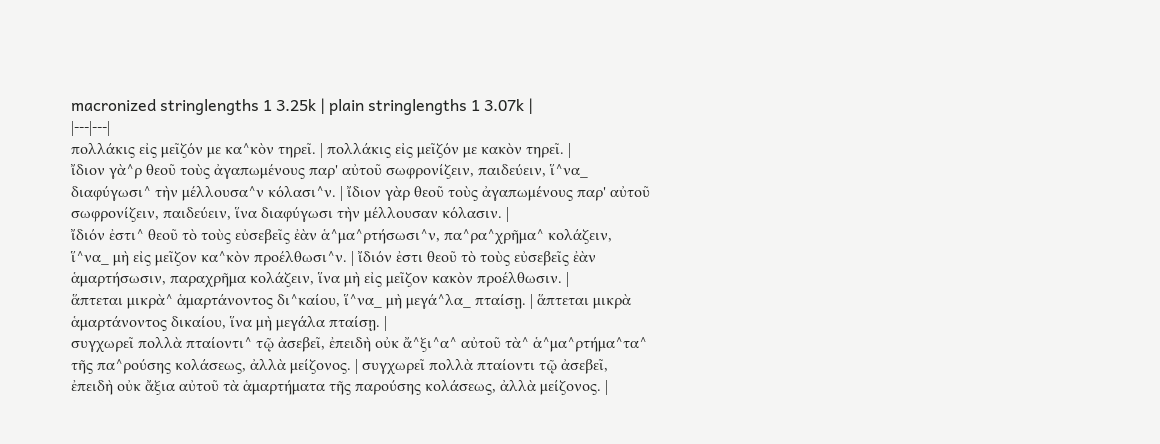macronized stringlengths 1 3.25k | plain stringlengths 1 3.07k |
|---|---|
πολλάκις εἰς μεῖζόν με κα^κὸν τηρεῖ. | πολλάκις εἰς μεῖζόν με κακὸν τηρεῖ. |
ἴδιον γὰ^ρ θεοῦ τοὺς ἀγαπωμένους παρ' αὐτοῦ σωφρονίζειν, παιδεύειν, ἵ^να_ διαφύγωσι^ τὴν μέλλουσα^ν κόλασι^ν. | ἴδιον γὰρ θεοῦ τοὺς ἀγαπωμένους παρ' αὐτοῦ σωφρονίζειν, παιδεύειν, ἵνα διαφύγωσι τὴν μέλλουσαν κόλασιν. |
ἴδιόν ἐστι^ θεοῦ τὸ τοὺς εὐσεβεῖς ἐὰν ἁ^μα^ρτήσωσι^ν, πα^ρα^χρῆμα^ κολάζειν, ἵ^να_ μὴ εἰς μεῖζον κα^κὸν προέλθωσι^ν. | ἴδιόν ἐστι θεοῦ τὸ τοὺς εὐσεβεῖς ἐὰν ἁμαρτήσωσιν, παραχρῆμα κολάζειν, ἵνα μὴ εἰς μεῖζον κακὸν προέλθωσιν. |
ἅπτεται μικρὰ^ ἁμαρτάνοντος δι^καίου, ἵ^να_ μὴ μεγά^λα_ πταίσῃ. | ἅπτεται μικρὰ ἁμαρτάνοντος δικαίου, ἵνα μὴ μεγάλα πταίσῃ. |
συγχωρεῖ πολλὰ πταίοντι^ τῷ ἀσεβεῖ, ἐπειδὴ οὐκ ἄ^ξι^α^ αὐτοῦ τὰ^ ἁ^μα^ρτήμα^τα^ τῆς πα^ρούσης κολάσεως, ἀλλὰ μείζονος. | συγχωρεῖ πολλὰ πταίοντι τῷ ἀσεβεῖ, ἐπειδὴ οὐκ ἄξια αὐτοῦ τὰ ἁμαρτήματα τῆς παρούσης κολάσεως, ἀλλὰ μείζονος. |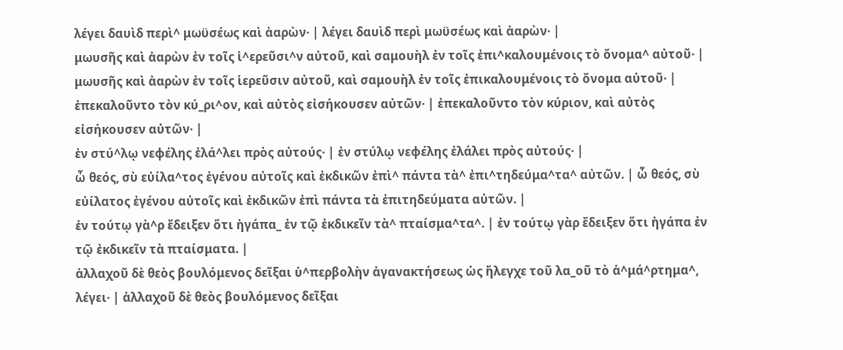λέγει δαυὶδ περὶ^ μωϋσέως καὶ ἀαρὼν· | λέγει δαυὶδ περὶ μωϋσέως καὶ ἀαρὼν· |
μωυσῆς καὶ ἀαρὼν ἐν τοῖς ἱ^ερεῦσι^ν αὐτοῦ, καὶ σαμουὴλ ἐν τοῖς ἐπι^καλουμένοις τὸ ὄνομα^ αὐτοῦ· | μωυσῆς καὶ ἀαρὼν ἐν τοῖς ἱερεῦσιν αὐτοῦ, καὶ σαμουὴλ ἐν τοῖς ἐπικαλουμένοις τὸ ὄνομα αὐτοῦ· |
ἐπεκαλοῦντο τὸν κύ_ρι^ον, καὶ αὐτὸς εἰσήκουσεν αὐτῶν· | ἐπεκαλοῦντο τὸν κύριον, καὶ αὐτὸς εἰσήκουσεν αὐτῶν· |
ἐν στύ^λῳ νεφέλης ἐλά^λει πρὸς αὐτούς· | ἐν στύλῳ νεφέλης ἐλάλει πρὸς αὐτούς· |
ὦ θεός, σὺ εὐίλα^τος ἐγένου αὐτοῖς καὶ ἐκδικῶν ἐπὶ^ πάντα τὰ^ ἐπι^τηδεύμα^τα^ αὐτῶν. | ὦ θεός, σὺ εὐίλατος ἐγένου αὐτοῖς καὶ ἐκδικῶν ἐπὶ πάντα τὰ ἐπιτηδεύματα αὐτῶν. |
ἐν τούτῳ γὰ^ρ ἔδειξεν ὅτι ἠγάπα_ ἐν τῷ ἐκδικεῖν τὰ^ πταίσμα^τα^. | ἐν τούτῳ γὰρ ἔδειξεν ὅτι ἠγάπα ἐν τῷ ἐκδικεῖν τὰ πταίσματα. |
ἀλλαχοῦ δὲ θεὸς βουλόμενος δεῖξαι ὑ^περβολὴν ἀγανακτήσεως ὡς ἤλεγχε τοῦ λα_οῦ τὸ ἁ^μά^ρτημα^, λέγει· | ἀλλαχοῦ δὲ θεὸς βουλόμενος δεῖξαι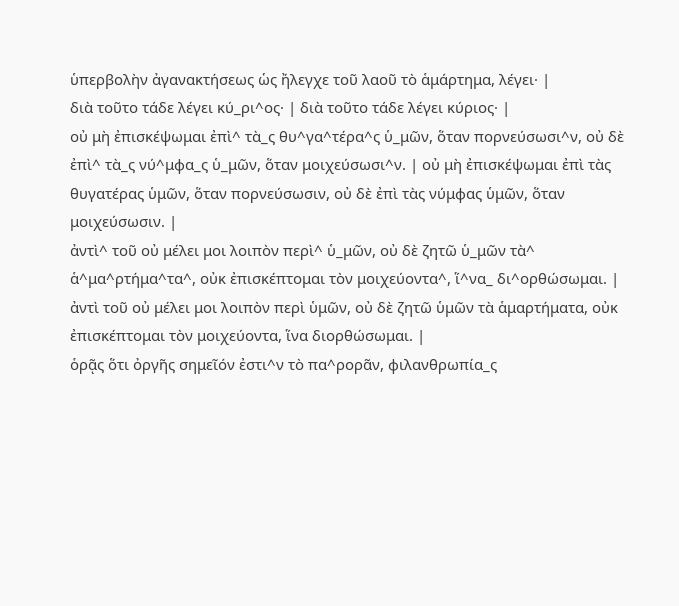ὑπερβολὴν ἀγανακτήσεως ὡς ἤλεγχε τοῦ λαοῦ τὸ ἁμάρτημα, λέγει· |
διὰ τοῦτο τάδε λέγει κύ_ρι^ος· | διὰ τοῦτο τάδε λέγει κύριος· |
οὐ μὴ ἐπισκέψωμαι ἐπὶ^ τὰ_ς θυ^γα^τέρα^ς ὑ_μῶν, ὅταν πορνεύσωσι^ν, οὐ δὲ ἐπὶ^ τὰ_ς νύ^μφα_ς ὑ_μῶν, ὅταν μοιχεύσωσι^ν. | οὐ μὴ ἐπισκέψωμαι ἐπὶ τὰς θυγατέρας ὑμῶν, ὅταν πορνεύσωσιν, οὐ δὲ ἐπὶ τὰς νύμφας ὑμῶν, ὅταν μοιχεύσωσιν. |
ἀντὶ^ τοῦ οὐ μέλει μοι λοιπὸν περὶ^ ὑ_μῶν, οὐ δὲ ζητῶ ὑ_μῶν τὰ^ ἁ^μα^ρτήμα^τα^, οὐκ ἐπισκέπτομαι τὸν μοιχεύοντα^, ἵ^να_ δι^ορθώσωμαι. | ἀντὶ τοῦ οὐ μέλει μοι λοιπὸν περὶ ὑμῶν, οὐ δὲ ζητῶ ὑμῶν τὰ ἁμαρτήματα, οὐκ ἐπισκέπτομαι τὸν μοιχεύοντα, ἵνα διορθώσωμαι. |
ὁρᾷς ὅτι ὀργῆς σημεῖόν ἐστι^ν τὸ πα^ρορᾶν, φιλανθρωπία_ς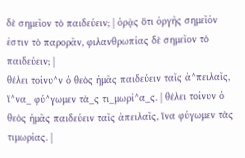δὲ σημεῖον τὸ παιδεύειν; | ὁρᾷς ὅτι ὀργῆς σημεῖόν ἐστιν τὸ παρορᾶν, φιλανθρωπίας δὲ σημεῖον τὸ παιδεύειν; |
θέλει τοίνυ^ν ὁ θεὸς ἡμᾶς παιδεύειν ταῖς ἀ^πειλαῖς, ἵ^να_ φύ^γωμεν τὰ_ς τι_μωρί^α_ς. | θέλει τοίνυν ὁ θεὸς ἡμᾶς παιδεύειν ταῖς ἀπειλαῖς, ἵνα φύγωμεν τὰς τιμωρίας. |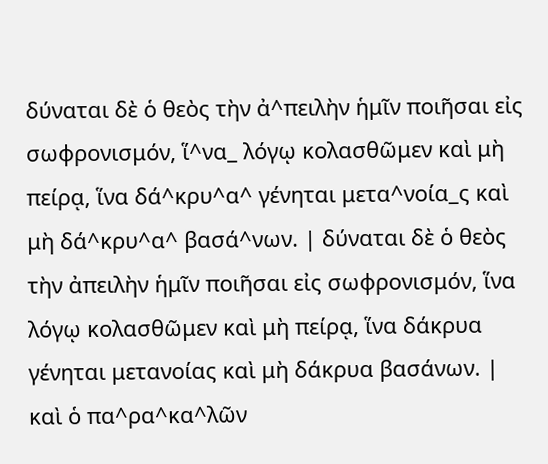δύναται δὲ ὁ θεὸς τὴν ἀ^πειλὴν ἡμῖν ποιῆσαι εἰς σωφρονισμόν, ἵ^να_ λόγῳ κολασθῶμεν καὶ μὴ πείρᾳ, ἵνα δά^κρυ^α^ γένηται μετα^νοία_ς καὶ μὴ δά^κρυ^α^ βασά^νων. | δύναται δὲ ὁ θεὸς τὴν ἀπειλὴν ἡμῖν ποιῆσαι εἰς σωφρονισμόν, ἵνα λόγῳ κολασθῶμεν καὶ μὴ πείρᾳ, ἵνα δάκρυα γένηται μετανοίας καὶ μὴ δάκρυα βασάνων. |
καὶ ὁ πα^ρα^κα^λῶν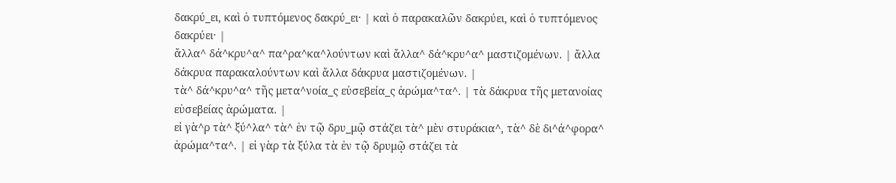δακρύ_ει, καὶ ὁ τυπτόμενος δακρύ_ει· | καὶ ὁ παρακαλῶν δακρύει, καὶ ὁ τυπτόμενος δακρύει· |
ἄλλα^ δά^κρυ^α^ πα^ρα^κα^λούντων καὶ ἄλλα^ δά^κρυ^α^ μαστιζομένων. | ἄλλα δάκρυα παρακαλούντων καὶ ἄλλα δάκρυα μαστιζομένων. |
τὰ^ δά^κρυ^α^ τῆς μετα^νοία_ς εὐσεβεία_ς ἀρώμα^τα^. | τὰ δάκρυα τῆς μετανοίας εὐσεβείας ἀρώματα. |
εἰ γὰ^ρ τὰ^ ξύ^λα^ τὰ^ ἐν τῷ δρυ_μῷ στάζει τὰ^ μὲν στυράκια^, τὰ^ δὲ δι^ά^φορα^ ἀρώμα^τα^. | εἰ γὰρ τὰ ξύλα τὰ ἐν τῷ δρυμῷ στάζει τὰ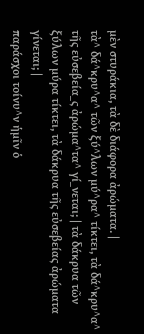μὲν στυράκια, τὰ δὲ διάφορα ἀρώματα. |
τὰ^ δά^κρυ^α^ τῶν ξύ^λων μύ^ρα^ τίκτει, τὰ δά^κρυ^α^ τῆς εὐσεβεία_ς ἀρώμα^τα^ γί_νεται; | τὰ δάκρυα τῶν ξύλων μύρα τίκτει, τὰ δάκρυα τῆς εὐσεβείας ἀρώματα γίνεται; |
παράσχοι τοίνυ^ν ἡμῖν ὁ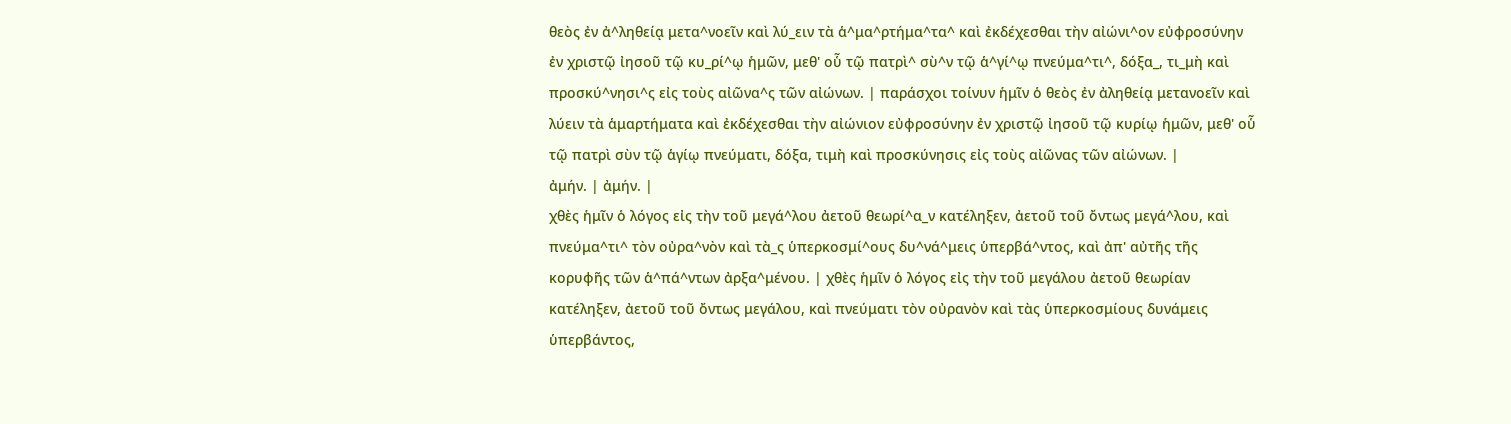θεὸς ἐν ἀ^ληθείᾳ μετα^νοεῖν καὶ λύ_ειν τὰ ἁ^μα^ρτήμα^τα^ καὶ ἐκδέχεσθαι τὴν αἰώνι^ον εὐφροσύνην ἐν χριστῷ ἰησοῦ τῷ κυ_ρί^ῳ ἡμῶν, μεθ' οὗ τῷ πατρὶ^ σὺ^ν τῷ ἁ^γί^ῳ πνεύμα^τι^, δόξα_, τι_μὴ καὶ προσκύ^νησι^ς εἰς τοὺς αἰῶνα^ς τῶν αἰώνων. | παράσχοι τοίνυν ἡμῖν ὁ θεὸς ἐν ἀληθείᾳ μετανοεῖν καὶ λύειν τὰ ἁμαρτήματα καὶ ἐκδέχεσθαι τὴν αἰώνιον εὐφροσύνην ἐν χριστῷ ἰησοῦ τῷ κυρίῳ ἡμῶν, μεθ' οὗ τῷ πατρὶ σὺν τῷ ἁγίῳ πνεύματι, δόξα, τιμὴ καὶ προσκύνησις εἰς τοὺς αἰῶνας τῶν αἰώνων. |
ἀμήν. | ἀμήν. |
χθὲς ἡμῖν ὁ λόγος εἰς τὴν τοῦ μεγά^λου ἀετοῦ θεωρί^α_ν κατέληξεν, ἀετοῦ τοῦ ὄντως μεγά^λου, καὶ πνεύμα^τι^ τὸν οὐρα^νὸν καὶ τὰ_ς ὑπερκοσμί^ους δυ^νά^μεις ὑπερβά^ντος, καὶ ἀπ' αὐτῆς τῆς κορυφῆς τῶν ἁ^πά^ντων ἀρξα^μένου. | χθὲς ἡμῖν ὁ λόγος εἰς τὴν τοῦ μεγάλου ἀετοῦ θεωρίαν κατέληξεν, ἀετοῦ τοῦ ὄντως μεγάλου, καὶ πνεύματι τὸν οὐρανὸν καὶ τὰς ὑπερκοσμίους δυνάμεις ὑπερβάντος,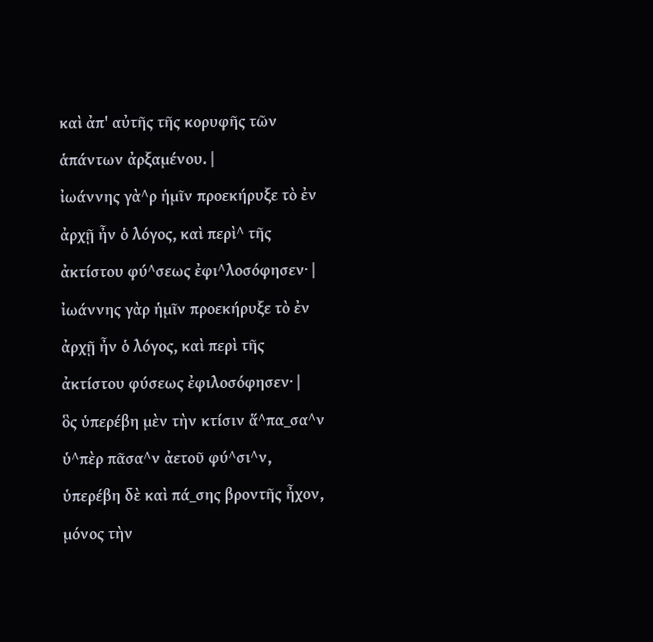καὶ ἀπ' αὐτῆς τῆς κορυφῆς τῶν ἁπάντων ἀρξαμένου. |
ἰωάννης γὰ^ρ ἡμῖν προεκήρυξε τὸ ἐν ἀρχῇ ἦν ὁ λόγος, καὶ περὶ^ τῆς ἀκτίστου φύ^σεως ἐφι^λοσόφησεν· | ἰωάννης γὰρ ἡμῖν προεκήρυξε τὸ ἐν ἀρχῇ ἦν ὁ λόγος, καὶ περὶ τῆς ἀκτίστου φύσεως ἐφιλοσόφησεν· |
ὃς ὑπερέβη μὲν τὴν κτίσιν ἅ^πα_σα^ν ὑ^πὲρ πᾶσα^ν ἀετοῦ φύ^σι^ν, ὑπερέβη δὲ καὶ πά_σης βροντῆς ἦχον, μόνος τὴν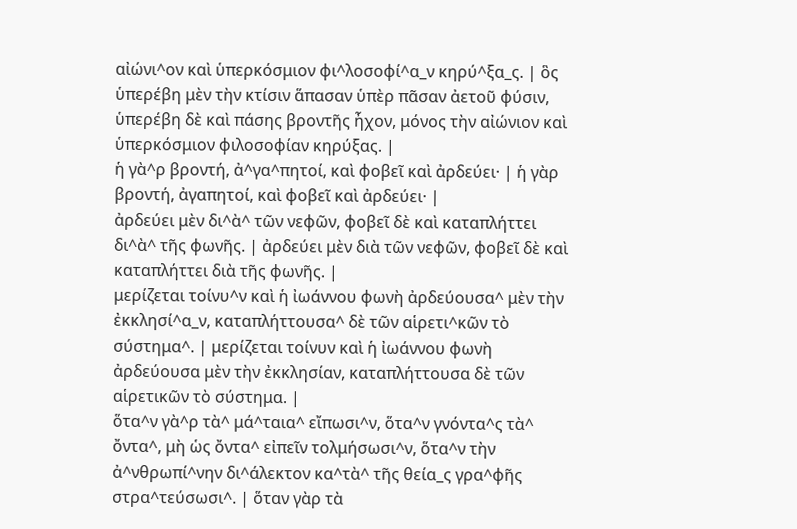αἰώνι^ον καὶ ὑπερκόσμιον φι^λοσοφί^α_ν κηρύ^ξα_ς. | ὃς ὑπερέβη μὲν τὴν κτίσιν ἅπασαν ὑπὲρ πᾶσαν ἀετοῦ φύσιν, ὑπερέβη δὲ καὶ πάσης βροντῆς ἦχον, μόνος τὴν αἰώνιον καὶ ὑπερκόσμιον φιλοσοφίαν κηρύξας. |
ἡ γὰ^ρ βροντή, ἀ^γα^πητοί, καὶ φοβεῖ καὶ ἀρδεύει· | ἡ γὰρ βροντή, ἀγαπητοί, καὶ φοβεῖ καὶ ἀρδεύει· |
ἀρδεύει μὲν δι^ὰ^ τῶν νεφῶν, φοβεῖ δὲ καὶ καταπλήττει δι^ὰ^ τῆς φωνῆς. | ἀρδεύει μὲν διὰ τῶν νεφῶν, φοβεῖ δὲ καὶ καταπλήττει διὰ τῆς φωνῆς. |
μερίζεται τοίνυ^ν καὶ ἡ ἰωάννου φωνὴ ἀρδεύουσα^ μὲν τὴν ἐκκλησί^α_ν, καταπλήττουσα^ δὲ τῶν αἱρετι^κῶν τὸ σύστημα^. | μερίζεται τοίνυν καὶ ἡ ἰωάννου φωνὴ ἀρδεύουσα μὲν τὴν ἐκκλησίαν, καταπλήττουσα δὲ τῶν αἱρετικῶν τὸ σύστημα. |
ὅτα^ν γὰ^ρ τὰ^ μά^ταια^ εἴπωσι^ν, ὅτα^ν γνόντα^ς τὰ^ ὄντα^, μὴ ὡς ὄντα^ εἰπεῖν τολμήσωσι^ν, ὅτα^ν τὴν ἀ^νθρωπί^νην δι^άλεκτον κα^τὰ^ τῆς θεία_ς γρα^φῆς στρα^τεύσωσι^. | ὅταν γὰρ τὰ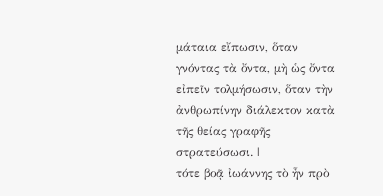μάταια εἴπωσιν, ὅταν γνόντας τὰ ὄντα, μὴ ὡς ὄντα εἰπεῖν τολμήσωσιν, ὅταν τὴν ἀνθρωπίνην διάλεκτον κατὰ τῆς θείας γραφῆς στρατεύσωσι. |
τότε βοᾷ ἰωάννης τὸ ἦν πρὸ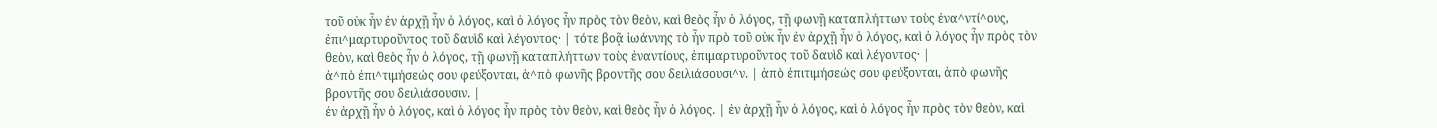τοῦ οὐκ ἦν ἐν ἀρχῇ ἦν ὁ λόγος, καὶ ὁ λόγος ἦν πρὸς τὸν θεὸν, καὶ θεὸς ἦν ὁ λόγος, τῇ φωνῇ καταπλήττων τοὺς ἐνα^ντί^ους, ἐπι^μαρτυροῦντος τοῦ δαυὶδ καὶ λέγοντος· | τότε βοᾷ ἰωάννης τὸ ἦν πρὸ τοῦ οὐκ ἦν ἐν ἀρχῇ ἦν ὁ λόγος, καὶ ὁ λόγος ἦν πρὸς τὸν θεὸν, καὶ θεὸς ἦν ὁ λόγος, τῇ φωνῇ καταπλήττων τοὺς ἐναντίους, ἐπιμαρτυροῦντος τοῦ δαυὶδ καὶ λέγοντος· |
ἀ^πὸ ἐπι^τιμήσεώς σου φεύξονται, ἀ^πὸ φωνῆς βροντῆς σου δειλιάσουσι^ν. | ἀπὸ ἐπιτιμήσεώς σου φεύξονται, ἀπὸ φωνῆς βροντῆς σου δειλιάσουσιν. |
ἐν ἀρχῇ ἦν ὁ λόγος, καὶ ὁ λόγος ἦν πρὸς τὸν θεὸν, καὶ θεὸς ἦν ὁ λόγος. | ἐν ἀρχῇ ἦν ὁ λόγος, καὶ ὁ λόγος ἦν πρὸς τὸν θεὸν, καὶ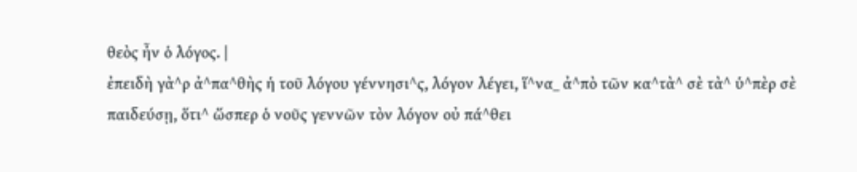θεὸς ἦν ὁ λόγος. |
ἐπειδὴ γὰ^ρ ἀ^πα^θὴς ἡ τοῦ λόγου γέννησι^ς, λόγον λέγει, ἵ^να_ ἀ^πὸ τῶν κα^τὰ^ σὲ τὰ^ ὑ^πὲρ σὲ παιδεύσῃ, ὅτι^ ὥσπερ ὁ νοῦς γεννῶν τὸν λόγον οὐ πά^θει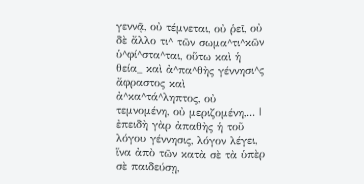γεννᾷ, οὐ τέμνεται, οὐ ῥεῖ, οὐ δὲ ἄλλο τι^ τῶν σωμα^τι^κῶν ὑ^φί^στα^ται, οὕτω καὶ ἡ θεία_ καὶ ἀ^πα^θὴς γέννησι^ς ἄφραστος καὶ ἀ^κα^τά^ληπτος, οὐ τεμνομένη, οὐ μεριζομένη,... | ἐπειδὴ γὰρ ἀπαθὴς ἡ τοῦ λόγου γέννησις, λόγον λέγει, ἵνα ἀπὸ τῶν κατὰ σὲ τὰ ὑπὲρ σὲ παιδεύσῃ,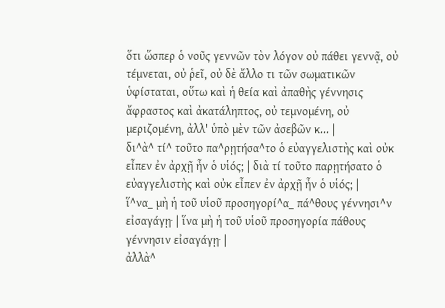ὅτι ὥσπερ ὁ νοῦς γεννῶν τὸν λόγον οὐ πάθει γεννᾷ, οὐ τέμνεται, οὐ ῥεῖ, οὐ δὲ ἄλλο τι τῶν σωματικῶν ὑφίσταται, οὕτω καὶ ἡ θεία καὶ ἀπαθὴς γέννησις ἄφραστος καὶ ἀκατάληπτος, οὐ τεμνομένη, οὐ μεριζομένη, ἀλλ' ὑπὸ μὲν τῶν ἀσεβῶν κ... |
δι^ὰ^ τί^ τοῦτο πα^ρῃτήσα^το ὁ εὐαγγελιστὴς καὶ οὐκ εἶπεν ἐν ἀρχῇ ἦν ὁ υἱός; | διὰ τί τοῦτο παρῃτήσατο ὁ εὐαγγελιστὴς καὶ οὐκ εἶπεν ἐν ἀρχῇ ἦν ὁ υἱός; |
ἵ^να_ μὴ ἡ τοῦ υἱοῦ προσηγορί^α_ πά^θους γέννησι^ν εἰσαγάγῃ· | ἵνα μὴ ἡ τοῦ υἱοῦ προσηγορία πάθους γέννησιν εἰσαγάγῃ· |
ἀλλὰ^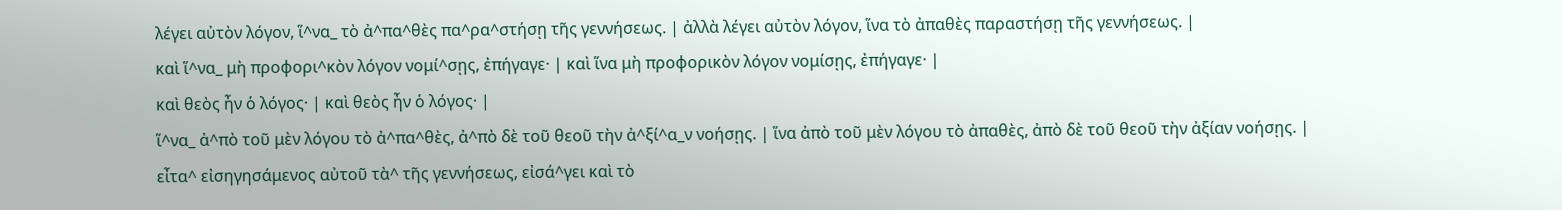λέγει αὐτὸν λόγον, ἵ^να_ τὸ ἀ^πα^θὲς πα^ρα^στήσῃ τῆς γεννήσεως. | ἀλλὰ λέγει αὐτὸν λόγον, ἵνα τὸ ἀπαθὲς παραστήσῃ τῆς γεννήσεως. |
καὶ ἵ^να_ μὴ προφορι^κὸν λόγον νομί^σῃς, ἐπήγαγε· | καὶ ἵνα μὴ προφορικὸν λόγον νομίσῃς, ἐπήγαγε· |
καὶ θεὸς ἦν ὁ λόγος· | καὶ θεὸς ἦν ὁ λόγος· |
ἵ^να_ ἀ^πὸ τοῦ μὲν λόγου τὸ ἀ^πα^θὲς, ἀ^πὸ δὲ τοῦ θεοῦ τὴν ἀ^ξί^α_ν νοήσῃς. | ἵνα ἀπὸ τοῦ μὲν λόγου τὸ ἀπαθὲς, ἀπὸ δὲ τοῦ θεοῦ τὴν ἀξίαν νοήσῃς. |
εἶτα^ εἰσηγησάμενος αὐτοῦ τὰ^ τῆς γεννήσεως, εἰσά^γει καὶ τὸ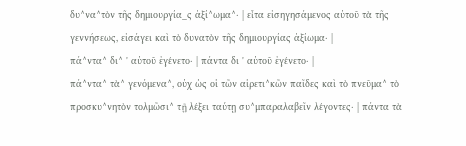δυ^να^τὸν τῆς δημιουργία_ς ἀξί^ωμα^· | εἶτα εἰσηγησάμενος αὐτοῦ τὰ τῆς γεννήσεως, εἰσάγει καὶ τὸ δυνατὸν τῆς δημιουργίας ἀξίωμα· |
πά^ντα^ δι^ ' αὐτοῦ ἐγένετο· | πάντα δι ' αὐτοῦ ἐγένετο· |
πά^ντα^ τὰ^ γενόμενα^, οὐχ ὡς οἱ τῶν αἱρετι^κῶν παῖδες καὶ τὸ πνεῦμα^ τὸ προσκυ^νητὸν τολμῶσι^ τῇ λέξει ταύτῃ συ^μπαραλαβεῖν λέγοντες· | πάντα τὰ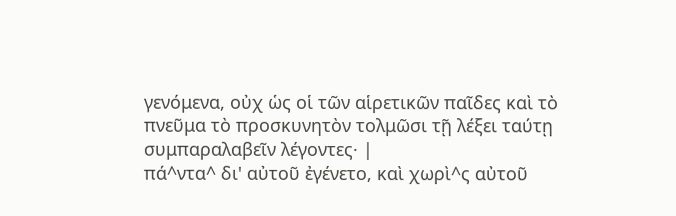γενόμενα, οὐχ ὡς οἱ τῶν αἱρετικῶν παῖδες καὶ τὸ πνεῦμα τὸ προσκυνητὸν τολμῶσι τῇ λέξει ταύτῃ συμπαραλαβεῖν λέγοντες· |
πά^ντα^ δι' αὐτοῦ ἐγένετο, καὶ χωρὶ^ς αὐτοῦ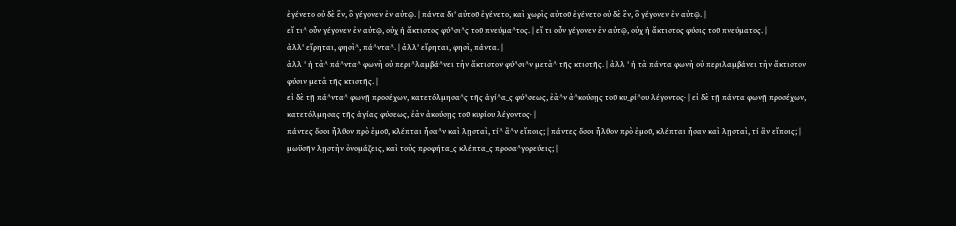ἐγένετο οὐ δὲ ἓν, ὃ γέγονεν ἐν αὐτῷ. | πάντα δι' αὐτοῦ ἐγένετο, καὶ χωρὶς αὐτοῦ ἐγένετο οὐ δὲ ἓν, ὃ γέγονεν ἐν αὐτῷ. |
εἴ τι^ οὖν γέγονεν ἐν αὐτῷ, οὐχ ἡ ἄκτιστος φύ^σι^ς τοῦ πνεύμα^τος. | εἴ τι οὖν γέγονεν ἐν αὐτῷ, οὐχ ἡ ἄκτιστος φύσις τοῦ πνεύματος. |
ἀλλ' εἴρηται, φησὶ^, πά^ντα^. | ἀλλ' εἴρηται, φησὶ, πάντα. |
ἀλλ ' ἡ τὰ^ πά^ντα^ φωνὴ οὐ περι^λαμβά^νει τὴν ἄκτιστον φύ^σι^ν μετὰ^ τῆς κτιστῆς. | ἀλλ ' ἡ τὰ πάντα φωνὴ οὐ περιλαμβάνει τὴν ἄκτιστον φύσιν μετὰ τῆς κτιστῆς. |
εἰ δὲ τῇ πά^ντα^ φωνῇ προσέχων, κατετόλμησα^ς τῆς ἁγί^α_ς φύ^σεως, ἐὰ^ν ἀ^κούσῃς τοῦ κυ_ρί^ου λέγοντος· | εἰ δὲ τῇ πάντα φωνῇ προσέχων, κατετόλμησας τῆς ἁγίας φύσεως, ἐὰν ἀκούσῃς τοῦ κυρίου λέγοντος· |
πάντες ὅσοι ἦλθον πρὸ ἐμοῦ, κλέπται ἦσα^ν καὶ λῃσταὶ, τί^ ἂ^ν εἴποις; | πάντες ὅσοι ἦλθον πρὸ ἐμοῦ, κλέπται ἦσαν καὶ λῃσταὶ, τί ἂν εἴποις; |
μωϋσῆν λῃστὴν ὀνομάζεις, καὶ τοὺς προφήτα_ς κλέπτα_ς προσα^γορεύεις; |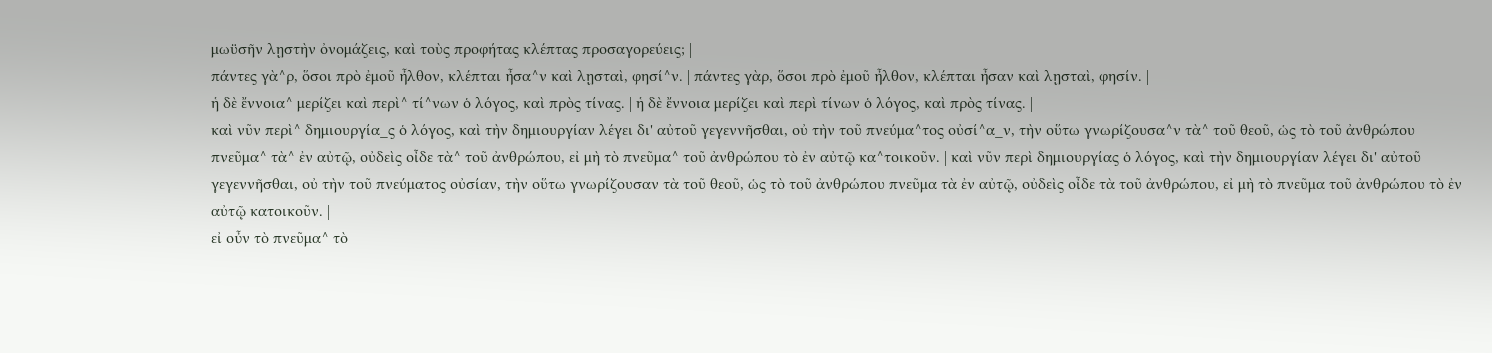μωϋσῆν λῃστὴν ὀνομάζεις, καὶ τοὺς προφήτας κλέπτας προσαγορεύεις; |
πάντες γὰ^ρ, ὅσοι πρὸ ἐμοῦ ἦλθον, κλέπται ἦσα^ν καὶ λῃσταὶ, φησί^ν. | πάντες γὰρ, ὅσοι πρὸ ἐμοῦ ἦλθον, κλέπται ἦσαν καὶ λῃσταὶ, φησίν. |
ἡ δὲ ἔννοια^ μερίζει καὶ περὶ^ τί^νων ὁ λόγος, καὶ πρὸς τίνας. | ἡ δὲ ἔννοια μερίζει καὶ περὶ τίνων ὁ λόγος, καὶ πρὸς τίνας. |
καὶ νῦν περὶ^ δημιουργία_ς ὁ λόγος, καὶ τὴν δημιουργίαν λέγει δι' αὐτοῦ γεγεννῆσθαι, οὐ τὴν τοῦ πνεύμα^τος οὐσί^α_ν, τὴν οὕτω γνωρίζουσα^ν τὰ^ τοῦ θεοῦ, ὡς τὸ τοῦ ἀνθρώπου πνεῦμα^ τὰ^ ἐν αὐτῷ, οὐδεὶς οἶδε τὰ^ τοῦ ἀνθρώπου, εἰ μὴ τὸ πνεῦμα^ τοῦ ἀνθρώπου τὸ ἐν αὐτῷ κα^τοικοῦν. | καὶ νῦν περὶ δημιουργίας ὁ λόγος, καὶ τὴν δημιουργίαν λέγει δι' αὐτοῦ γεγεννῆσθαι, οὐ τὴν τοῦ πνεύματος οὐσίαν, τὴν οὕτω γνωρίζουσαν τὰ τοῦ θεοῦ, ὡς τὸ τοῦ ἀνθρώπου πνεῦμα τὰ ἐν αὐτῷ, οὐδεὶς οἶδε τὰ τοῦ ἀνθρώπου, εἰ μὴ τὸ πνεῦμα τοῦ ἀνθρώπου τὸ ἐν αὐτῷ κατοικοῦν. |
εἰ οὖν τὸ πνεῦμα^ τὸ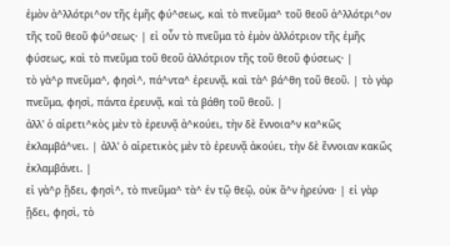ἐμὸν ἀ^λλότρι^ον τῆς ἐμῆς φύ^σεως, καὶ τὸ πνεῦμα^ τοῦ θεοῦ ἀ^λλότρι^ον τῆς τοῦ θεοῦ φύ^σεως· | εἰ οὖν τὸ πνεῦμα τὸ ἐμὸν ἀλλότριον τῆς ἐμῆς φύσεως, καὶ τὸ πνεῦμα τοῦ θεοῦ ἀλλότριον τῆς τοῦ θεοῦ φύσεως· |
τὸ γὰ^ρ πνεῦμα^, φησὶ^, πά^ντα^ ἐρευνᾷ, καὶ τὰ^ βά^θη τοῦ θεοῦ. | τὸ γὰρ πνεῦμα, φησὶ, πάντα ἐρευνᾷ, καὶ τὰ βάθη τοῦ θεοῦ. |
ἀλλ' ὁ αἱρετι^κὸς μὲν τὸ ἐρευνᾷ ἀ^κούει, τὴν δὲ ἔννοια^ν κα^κῶς ἐκλαμβά^νει. | ἀλλ' ὁ αἱρετικὸς μὲν τὸ ἐρευνᾷ ἀκούει, τὴν δὲ ἔννοιαν κακῶς ἐκλαμβάνει. |
εἰ γὰ^ρ ᾔδει, φησὶ^, τὸ πνεῦμα^ τὰ^ ἐν τῷ θεῷ, οὐκ ἂ^ν ἠρεύνα· | εἰ γὰρ ᾔδει, φησὶ, τὸ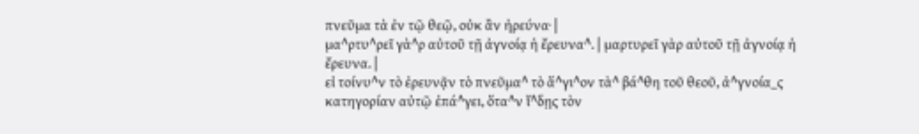πνεῦμα τὰ ἐν τῷ θεῷ, οὐκ ἂν ἠρεύνα· |
μα^ρτυ^ρεῖ γὰ^ρ αὐτοῦ τῇ ἀγνοίᾳ ἡ ἔρευνα^. | μαρτυρεῖ γὰρ αὐτοῦ τῇ ἀγνοίᾳ ἡ ἔρευνα. |
εἰ τοίνυ^ν τὸ ἐρευνᾷν τὸ πνεῦμα^ τὸ ἅ^γι^ον τὰ^ βά^θη τοῦ θεοῦ, ἀ^γνοία_ς κατηγορίαν αὐτῷ ἐπά^γει, ὅτα^ν ἴ^δῃς τὸν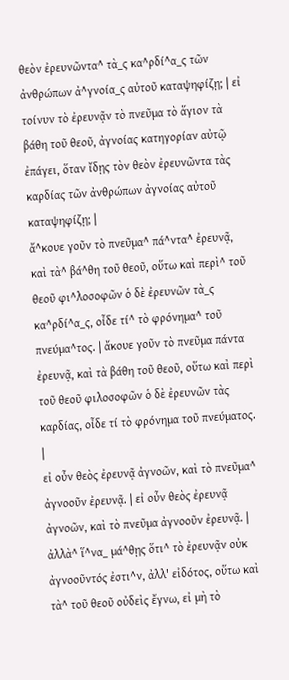θεὸν ἐρευνῶντα^ τὰ_ς κα^ρδί^α_ς τῶν ἀνθρώπων ἀ^γνοία_ς αὐτοῦ καταψηφίζῃ; | εἰ τοίνυν τὸ ἐρευνᾷν τὸ πνεῦμα τὸ ἅγιον τὰ βάθη τοῦ θεοῦ, ἀγνοίας κατηγορίαν αὐτῷ ἐπάγει, ὅταν ἴδῃς τὸν θεὸν ἐρευνῶντα τὰς καρδίας τῶν ἀνθρώπων ἀγνοίας αὐτοῦ καταψηφίζῃ; |
ἄ^κουε γοῦν τὸ πνεῦμα^ πά^ντα^ ἐρευνᾷ, καὶ τὰ^ βά^θη τοῦ θεοῦ, οὕτω καὶ περὶ^ τοῦ θεοῦ φι^λοσοφῶν ὁ δὲ ἐρευνῶν τὰ_ς κα^ρδί^α_ς, οἶδε τί^ τὸ φρόνημα^ τοῦ πνεύμα^τος. | ἄκουε γοῦν τὸ πνεῦμα πάντα ἐρευνᾷ, καὶ τὰ βάθη τοῦ θεοῦ, οὕτω καὶ περὶ τοῦ θεοῦ φιλοσοφῶν ὁ δὲ ἐρευνῶν τὰς καρδίας, οἶδε τί τὸ φρόνημα τοῦ πνεύματος. |
εἰ οὖν θεὸς ἐρευνᾷ ἀγνοῶν, καὶ τὸ πνεῦμα^ ἀγνοοῦν ἐρευνᾷ. | εἰ οὖν θεὸς ἐρευνᾷ ἀγνοῶν, καὶ τὸ πνεῦμα ἀγνοοῦν ἐρευνᾷ. |
ἀλλὰ^ ἵ^να_ μά^θῃς ὅτι^ τὸ ἐρευνᾷν οὐκ ἀγνοοῦντός ἐστι^ν, ἀλλ' εἰδότος, οὕτω καὶ τὰ^ τοῦ θεοῦ οὐδεὶς ἔγνω, εἰ μὴ τὸ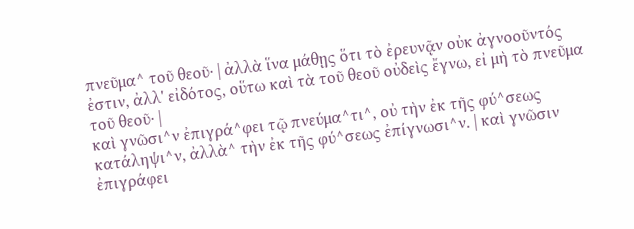πνεῦμα^ τοῦ θεοῦ· | ἀλλὰ ἵνα μάθῃς ὅτι τὸ ἐρευνᾷν οὐκ ἀγνοοῦντός ἐστιν, ἀλλ' εἰδότος, οὕτω καὶ τὰ τοῦ θεοῦ οὐδεὶς ἔγνω, εἰ μὴ τὸ πνεῦμα τοῦ θεοῦ· |
καὶ γνῶσι^ν ἐπιγρά^φει τῷ πνεύμα^τι^, οὐ τὴν ἐκ τῆς φύ^σεως κατάληψι^ν, ἀλλὰ^ τὴν ἐκ τῆς φύ^σεως ἐπίγνωσι^ν. | καὶ γνῶσιν ἐπιγράφει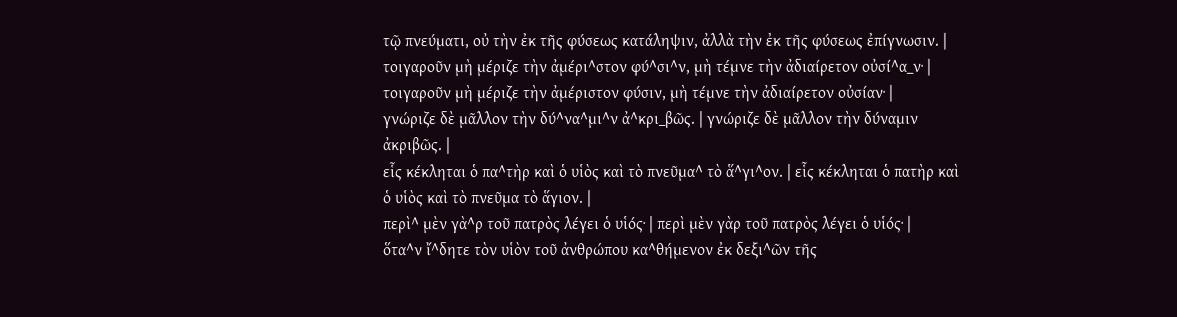τῷ πνεύματι, οὐ τὴν ἐκ τῆς φύσεως κατάληψιν, ἀλλὰ τὴν ἐκ τῆς φύσεως ἐπίγνωσιν. |
τοιγαροῦν μὴ μέριζε τὴν ἀμέρι^στον φύ^σι^ν, μὴ τέμνε τὴν ἀδιαίρετον οὐσί^α_ν· | τοιγαροῦν μὴ μέριζε τὴν ἀμέριστον φύσιν, μὴ τέμνε τὴν ἀδιαίρετον οὐσίαν· |
γνώριζε δὲ μᾶλλον τὴν δύ^να^μι^ν ἀ^κρι_βῶς. | γνώριζε δὲ μᾶλλον τὴν δύναμιν ἀκριβῶς. |
εἷς κέκληται ὁ πα^τὴρ καὶ ὁ υἱὸς καὶ τὸ πνεῦμα^ τὸ ἅ^γι^ον. | εἷς κέκληται ὁ πατὴρ καὶ ὁ υἱὸς καὶ τὸ πνεῦμα τὸ ἅγιον. |
περὶ^ μὲν γὰ^ρ τοῦ πατρὸς λέγει ὁ υἱός· | περὶ μὲν γὰρ τοῦ πατρὸς λέγει ὁ υἱός· |
ὅτα^ν ἴ^δητε τὸν υἱὸν τοῦ ἀνθρώπου κα^θήμενον ἐκ δεξι^ῶν τῆς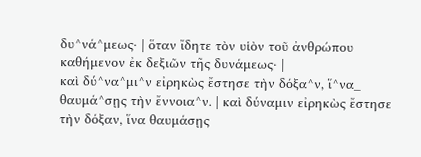δυ^νά^μεως· | ὅταν ἴδητε τὸν υἱὸν τοῦ ἀνθρώπου καθήμενον ἐκ δεξιῶν τῆς δυνάμεως· |
καὶ δύ^να^μι^ν εἰρηκὼς ἔστησε τὴν δόξα^ν, ἵ^να_ θαυμά^σῃς τὴν ἔννοια^ν. | καὶ δύναμιν εἰρηκὼς ἔστησε τὴν δόξαν, ἵνα θαυμάσῃς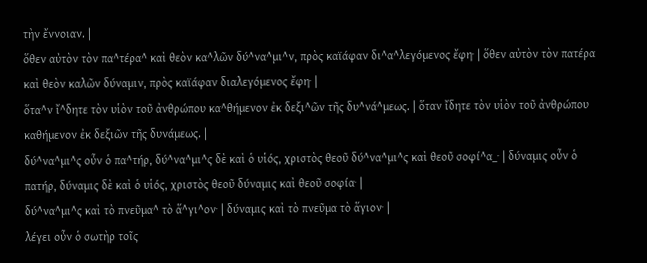τὴν ἔννοιαν. |
ὅθεν αὐτὸν τὸν πα^τέρα^ καὶ θεὸν κα^λῶν δύ^να^μι^ν, πρὸς καϊάφαν δι^α^λεγόμενος ἔφη· | ὅθεν αὐτὸν τὸν πατέρα καὶ θεὸν καλῶν δύναμιν, πρὸς καϊάφαν διαλεγόμενος ἔφη· |
ὅτα^ν ἴ^δητε τὸν υἱὸν τοῦ ἀνθρώπου κα^θήμενον ἐκ δεξι^ῶν τῆς δυ^νά^μεως. | ὅταν ἴδητε τὸν υἱὸν τοῦ ἀνθρώπου καθήμενον ἐκ δεξιῶν τῆς δυνάμεως. |
δύ^να^μι^ς οὖν ὁ πα^τήρ, δύ^να^μι^ς δὲ καὶ ὁ υἱός, χριστὸς θεοῦ δύ^να^μι^ς καὶ θεοῦ σοφί^α_· | δύναμις οὖν ὁ πατήρ, δύναμις δὲ καὶ ὁ υἱός, χριστὸς θεοῦ δύναμις καὶ θεοῦ σοφία· |
δύ^να^μι^ς καὶ τὸ πνεῦμα^ τὸ ἅ^γι^ον· | δύναμις καὶ τὸ πνεῦμα τὸ ἅγιον· |
λέγει οὖν ὁ σωτὴρ τοῖς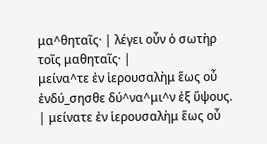μα^θηταῖς· | λέγει οὖν ὁ σωτὴρ τοῖς μαθηταῖς· |
μείνα^τε ἐν ἱερουσαλὴμ ἕως οὗ ἐνδύ_σησθε δύ^να^μι^ν ἐξ ὕψους. | μείνατε ἐν ἱερουσαλὴμ ἕως οὗ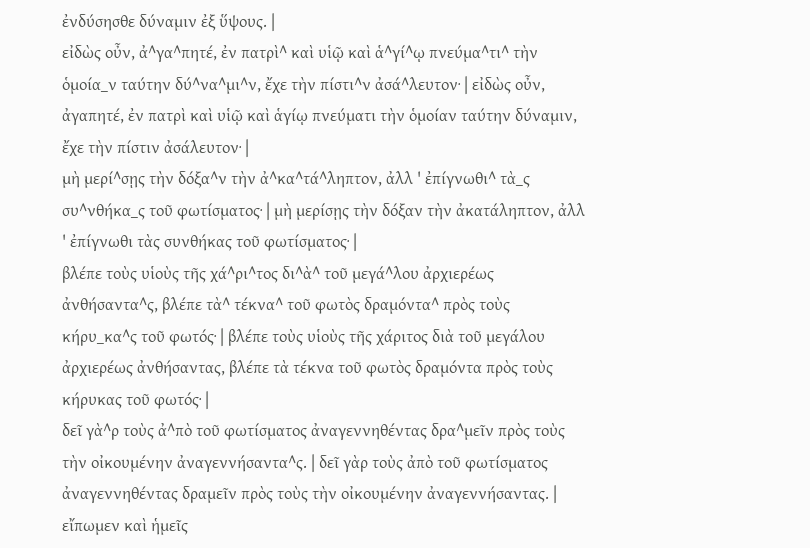ἐνδύσησθε δύναμιν ἐξ ὕψους. |
εἰδὼς οὖν, ἀ^γα^πητέ, ἐν πατρὶ^ καὶ υἱῷ καὶ ἁ^γί^ῳ πνεύμα^τι^ τὴν ὁμοία_ν ταύτην δύ^να^μι^ν, ἔχε τὴν πίστι^ν ἀσά^λευτον· | εἰδὼς οὖν, ἀγαπητέ, ἐν πατρὶ καὶ υἱῷ καὶ ἁγίῳ πνεύματι τὴν ὁμοίαν ταύτην δύναμιν, ἔχε τὴν πίστιν ἀσάλευτον· |
μὴ μερί^σῃς τὴν δόξα^ν τὴν ἀ^κα^τά^ληπτον, ἀλλ ' ἐπίγνωθι^ τὰ_ς συ^νθήκα_ς τοῦ φωτίσματος· | μὴ μερίσῃς τὴν δόξαν τὴν ἀκατάληπτον, ἀλλ ' ἐπίγνωθι τὰς συνθήκας τοῦ φωτίσματος· |
βλέπε τοὺς υἱοὺς τῆς χά^ρι^τος δι^ὰ^ τοῦ μεγά^λου ἀρχιερέως ἀνθήσαντα^ς, βλέπε τὰ^ τέκνα^ τοῦ φωτὸς δραμόντα^ πρὸς τοὺς κήρυ_κα^ς τοῦ φωτός· | βλέπε τοὺς υἱοὺς τῆς χάριτος διὰ τοῦ μεγάλου ἀρχιερέως ἀνθήσαντας, βλέπε τὰ τέκνα τοῦ φωτὸς δραμόντα πρὸς τοὺς κήρυκας τοῦ φωτός· |
δεῖ γὰ^ρ τοὺς ἀ^πὸ τοῦ φωτίσματος ἀναγεννηθέντας δρα^μεῖν πρὸς τοὺς τὴν οἰκουμένην ἀναγεννήσαντα^ς. | δεῖ γὰρ τοὺς ἀπὸ τοῦ φωτίσματος ἀναγεννηθέντας δραμεῖν πρὸς τοὺς τὴν οἰκουμένην ἀναγεννήσαντας. |
εἴπωμεν καὶ ἡμεῖς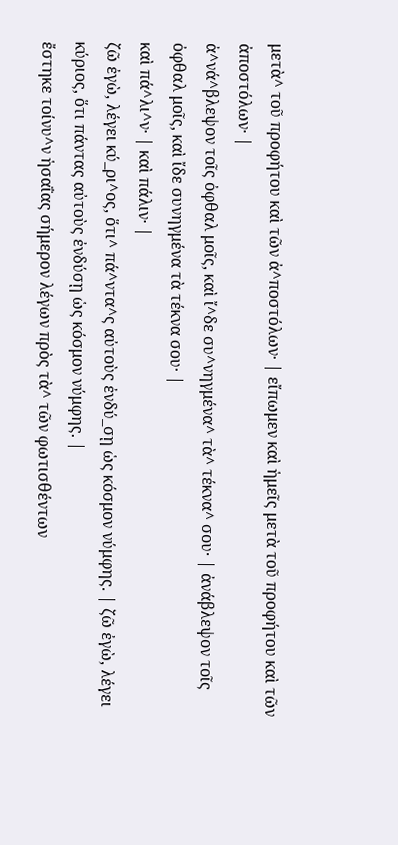μετὰ^ τοῦ προφήτου καὶ τῶν ἀ^ποστόλων· | εἴπωμεν καὶ ἡμεῖς μετὰ τοῦ προφήτου καὶ τῶν ἀποστόλων· |
ἀ^νά^βλεψον τοῖς ὀφθαλ μοῖς, καὶ ἴ^δε συ^νηγμένα^ τὰ^ τέκνα^ σου· | ἀνάβλεψον τοῖς ὀφθαλ μοῖς, καὶ ἴδε συνηγμένα τὰ τέκνα σου· |
καὶ πά^λι^ν· | καὶ πάλιν· |
ζῶ ἐγὼ, λέγει κύ_ρι^ος, ὅτι^ πά^ντα^ς αὐτοὺς ἐνδύ_σῃ ὡς κόσμον νύμφης. | ζῶ ἐγὼ, λέγει κύριος, ὅτι πάντας αὐτοὺς ἐνδύσῃ ὡς κόσμον νύμφης. |
ἔστηκε τοίνυ^ν ἡσαΐας σήμερον λέγων πρὸς τὰ^ τῶν φωτισθέντων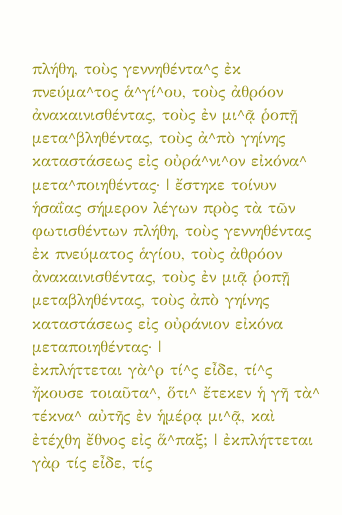πλήθη, τοὺς γεννηθέντα^ς ἐκ πνεύμα^τος ἁ^γί^ου, τοὺς ἀθρόον ἀνακαινισθέντας, τοὺς ἐν μι^ᾷ ῥοπῇ μετα^βληθέντας, τοὺς ἀ^πὸ γηίνης καταστάσεως εἰς οὐρά^νι^ον εἰκόνα^ μετα^ποιηθέντας· | ἔστηκε τοίνυν ἡσαΐας σήμερον λέγων πρὸς τὰ τῶν φωτισθέντων πλήθη, τοὺς γεννηθέντας ἐκ πνεύματος ἁγίου, τοὺς ἀθρόον ἀνακαινισθέντας, τοὺς ἐν μιᾷ ῥοπῇ μεταβληθέντας, τοὺς ἀπὸ γηίνης καταστάσεως εἰς οὐράνιον εἰκόνα μεταποιηθέντας· |
ἐκπλήττεται γὰ^ρ τί^ς εἶδε, τί^ς ἤκουσε τοιαῦτα^, ὅτι^ ἔτεκεν ἡ γῆ τὰ^ τέκνα^ αὐτῆς ἐν ἡμέρᾳ μι^ᾷ, καὶ ἐτέχθη ἔθνος εἰς ἅ^παξ; | ἐκπλήττεται γὰρ τίς εἶδε, τίς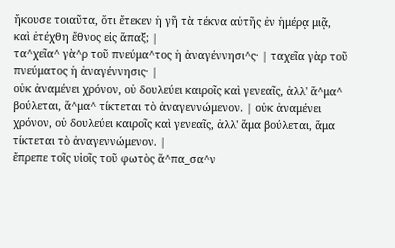ἤκουσε τοιαῦτα, ὅτι ἔτεκεν ἡ γῆ τὰ τέκνα αὐτῆς ἐν ἡμέρᾳ μιᾷ, καὶ ἐτέχθη ἔθνος εἰς ἅπαξ; |
τα^χεῖα^ γὰ^ρ τοῦ πνεύμα^τος ἡ ἀναγέννησι^ς· | ταχεῖα γὰρ τοῦ πνεύματος ἡ ἀναγέννησις· |
οὐκ ἀναμένει χρόνον, οὐ δουλεύει καιροῖς καὶ γενεαῖς, ἀλλ' ἅ^μα^ βούλεται, ἅ^μα^ τίκτεται τὸ ἀναγεννώμενον. | οὐκ ἀναμένει χρόνον, οὐ δουλεύει καιροῖς καὶ γενεαῖς, ἀλλ' ἅμα βούλεται, ἅμα τίκτεται τὸ ἀναγεννώμενον. |
ἔπρεπε τοῖς υἱοῖς τοῦ φωτὸς ἅ^πα_σα^ν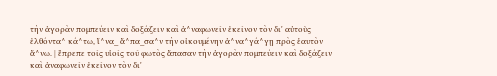τὴν ἀγορὰν πομπεύειν καὶ δοξάζειν καὶ ἀ^ναφωνεῖν ἐκεῖνον τὸν δι' αὐτοὺς ἐλθόντα^ κά^τω, ἵ^να_ ἅ^πα_σα^ν τὴν οἰκουμένην ἀ^να^γά^γῃ πρὸς ἑαυτὸν ἄ^νω. | ἔπρεπε τοῖς υἱοῖς τοῦ φωτὸς ἅπασαν τὴν ἀγορὰν πομπεύειν καὶ δοξάζειν καὶ ἀναφωνεῖν ἐκεῖνον τὸν δι'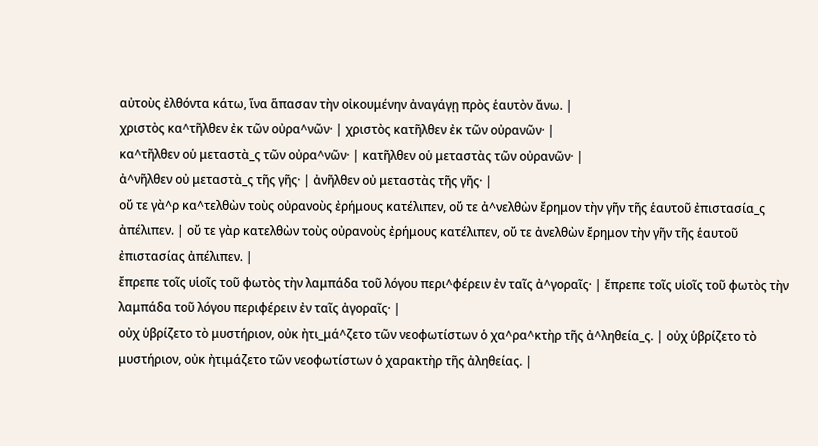αὐτοὺς ἐλθόντα κάτω, ἵνα ἅπασαν τὴν οἰκουμένην ἀναγάγῃ πρὸς ἑαυτὸν ἄνω. |
χριστὸς κα^τῆλθεν ἐκ τῶν οὐρα^νῶν· | χριστὸς κατῆλθεν ἐκ τῶν οὐρανῶν· |
κα^τῆλθεν οὑ μεταστὰ_ς τῶν οὐρα^νῶν· | κατῆλθεν οὑ μεταστὰς τῶν οὐρανῶν· |
ἀ^νῆλθεν οὐ μεταστὰ_ς τῆς γῆς· | ἀνῆλθεν οὐ μεταστὰς τῆς γῆς· |
οὔ τε γὰ^ρ κα^τελθὼν τοὺς οὐρανοὺς ἐρήμους κατέλιπεν, οὔ τε ἀ^νελθὼν ἔρημον τὴν γῆν τῆς ἑαυτοῦ ἐπιστασία_ς ἀπέλιπεν. | οὔ τε γὰρ κατελθὼν τοὺς οὐρανοὺς ἐρήμους κατέλιπεν, οὔ τε ἀνελθὼν ἔρημον τὴν γῆν τῆς ἑαυτοῦ ἐπιστασίας ἀπέλιπεν. |
ἔπρεπε τοῖς υἱοῖς τοῦ φωτὸς τὴν λαμπάδα τοῦ λόγου περι^φέρειν ἐν ταῖς ἀ^γοραῖς· | ἔπρεπε τοῖς υἱοῖς τοῦ φωτὸς τὴν λαμπάδα τοῦ λόγου περιφέρειν ἐν ταῖς ἀγοραῖς· |
οὐχ ὑβρίζετο τὸ μυστήριον, οὐκ ἠτι_μά^ζετο τῶν νεοφωτίστων ὁ χα^ρα^κτὴρ τῆς ἀ^ληθεία_ς. | οὐχ ὑβρίζετο τὸ μυστήριον, οὐκ ἠτιμάζετο τῶν νεοφωτίστων ὁ χαρακτὴρ τῆς ἀληθείας. |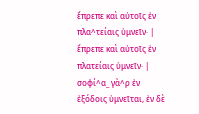ἔπρεπε καὶ αὐτοῖς ἐν πλα^τείαις ὑμνεῖν· | ἔπρεπε καὶ αὐτοῖς ἐν πλατείαις ὑμνεῖν· |
σοφί^α_ γὰ^ρ ἐν ἐξόδοις ὑμνεῖται, ἐν δὲ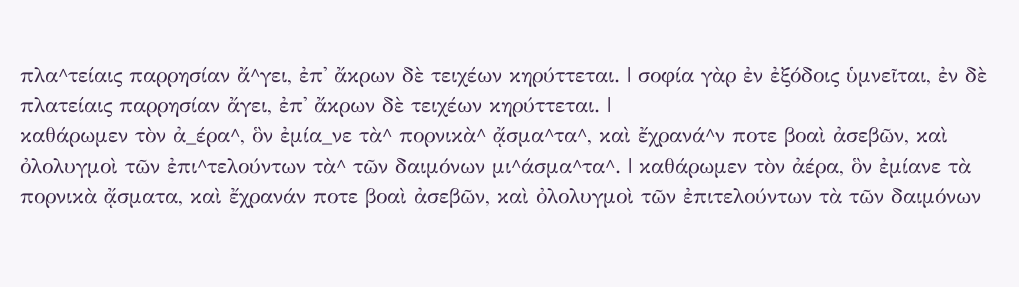πλα^τείαις παρρησίαν ἄ^γει, ἐπ' ἄκρων δὲ τειχέων κηρύττεται. | σοφία γὰρ ἐν ἐξόδοις ὑμνεῖται, ἐν δὲ πλατείαις παρρησίαν ἄγει, ἐπ' ἄκρων δὲ τειχέων κηρύττεται. |
καθάρωμεν τὸν ἀ_έρα^, ὃν ἐμία_νε τὰ^ πορνικὰ^ ᾄσμα^τα^, καὶ ἔχρανά^ν ποτε βοαὶ ἀσεβῶν, καὶ ὀλολυγμοὶ τῶν ἐπι^τελούντων τὰ^ τῶν δαιμόνων μι^άσμα^τα^. | καθάρωμεν τὸν ἀέρα, ὃν ἐμίανε τὰ πορνικὰ ᾄσματα, καὶ ἔχρανάν ποτε βοαὶ ἀσεβῶν, καὶ ὀλολυγμοὶ τῶν ἐπιτελούντων τὰ τῶν δαιμόνων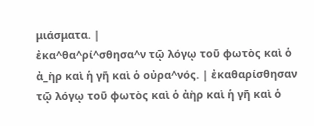μιάσματα. |
ἐκα^θα^ρί^σθησα^ν τῷ λόγῳ τοῦ φωτὸς καὶ ὁ ἀ_ὴρ καὶ ἡ γῆ καὶ ὁ οὐρα^νός. | ἐκαθαρίσθησαν τῷ λόγῳ τοῦ φωτὸς καὶ ὁ ἀὴρ καὶ ἡ γῆ καὶ ὁ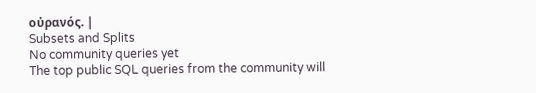οὐρανός. |
Subsets and Splits
No community queries yet
The top public SQL queries from the community will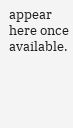appear here once available.